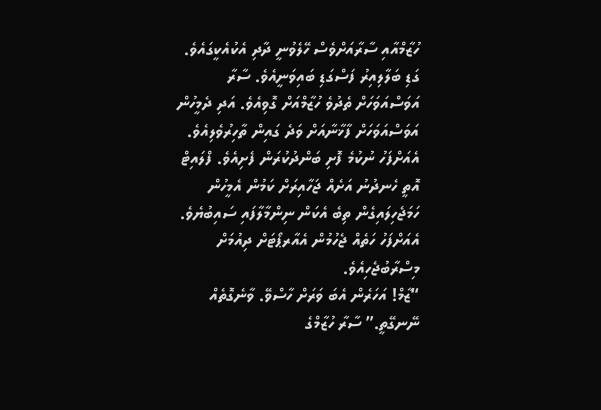ހުޒާމްއާއި ސާރާއަށްވެސް ހޭލެވުނީ ދާދި އެކުއެކީގައެވެ. ގަޑި ބަލާލިއިރު ފަސްގަޑި ބައިވަނީއެވެ. ސާރާ އަވަސްއަވަހަށް ތެދުވެ ހުޒާމްއަށް ގޮވިއެވެ. އަދި ދެމީހުން އަވަސްއަވަހަށް ފާޚާނާއަށް ވަދެ ގައިން ތާހިރުވެލިއެވެ. އެއަށްފަހު ނުކުމެ ފޮށި ބަންދުކުރަން ފެށިއެވެ. ފްލައިޓް އޮތީ ހެނދުނު އަށެއް ޖަހާއިރަށް ކަމުން އެމީހުން ހަމަޖެހިލައިގެން ތިބެ އެކަން ނިންމާލާފައި ސައިބުޔެވެ. އެއަށްފަހު ހަތެއް ޖެހުމުން އެއާރޕޯޓަށް ދިއުމަށް މިސްރާބުޖެހިއެވެ.
“ޒާމް! އަހަރެން އެބަ ވަރަށް ހާސްވޭ. ވާނެގޮތެއް ނޭނގޭތީ.” ސާރާ ހުޒާމްގެ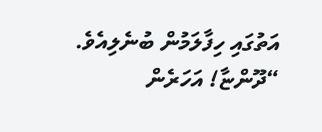އަތުގައި ހިފާލަމުން ބުނެލިއެވެ.
“ދޫންޏާ! އަހަރެން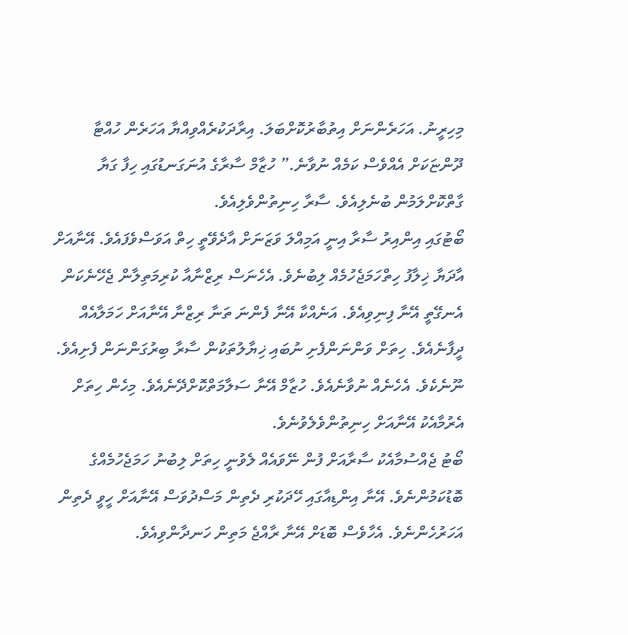މިހިރީނު. އަހަރެންނަށް އިތުބާރުކޮށްބަލަ. އިރާދަކުރެއްވިއްޔާ އަހަރެން ހުއްޓާ ދޫންޏަކަށް އެއްވެސް ކަމެއް ނުވާނެ.” ހުޒާމް ސާރާގެ އުނަގަނޑުގައި ހިފާ ގަޔާ ގާތްކޮށްލަމުން ބުނެލިއެވެ. ސާރާ ހިނިތުންވެލިއެވެ.
ބޯޓުގައި އިންއިރު ސާރާ އިނީ އަމިއްލަ ވަޒަނަށް އާދެވޭތީ ހިތް އަވަސްވެފައެވެ. އޭނާއަށް އާދަޔާ ޚިލާފު ހިތްހަމަޖެހުމެއް ލިބުނެވެ. އެހެނަސް ރިޒްނާއާ ކުރިމަތިލާން ޖެހޭނެކަން އެނގޭތީ އޭނާ ފިނިވިއެވެ. އަނެއްކާ އޭނާ ފެންނަ ތަނާ ރިޒްނާ އޭނާއަށް ހަމަލާއެއް ދީފާނެއެވެ. ހިތަށް ވަންނަންފެށި ނުބައި ޚިޔާލުތަކުން ސާރާ ބިރުގަންނަން ފެށިއެވެ. ނޫނެކެވެ. އެހެނެއް ނުވާނެއެވެ. ހުޒާމް އޭނާ ސަލާމަތްކޮށްދޭނެއެވެ. މިހެން ހިތަށް އެރުމާއެކު އޭނާއަށް ހިނިތުންވެލެވުނެވެ.
ބޯޓު ޖެއްސުމާއެކު ސާރާއަށް ފުން ނޭވައެއް ލެވުނީ ހިތަށް ލިބުނު ހަމަޖެހުމެއްގެ ބޮޑުކަމުންނެވެ. އޭނާ އިންޑިއާގައި ހޭދަކުރި ދެތިން މަސްދުވަސް އޭނާއަށް ހީވީ ދެތިން އަހަރުހެންނެވެ. އެހާވެސް ބޮޑަށް އޭނާ ރާއްޖެ މަތިން ހަނދާންވިއެވެ.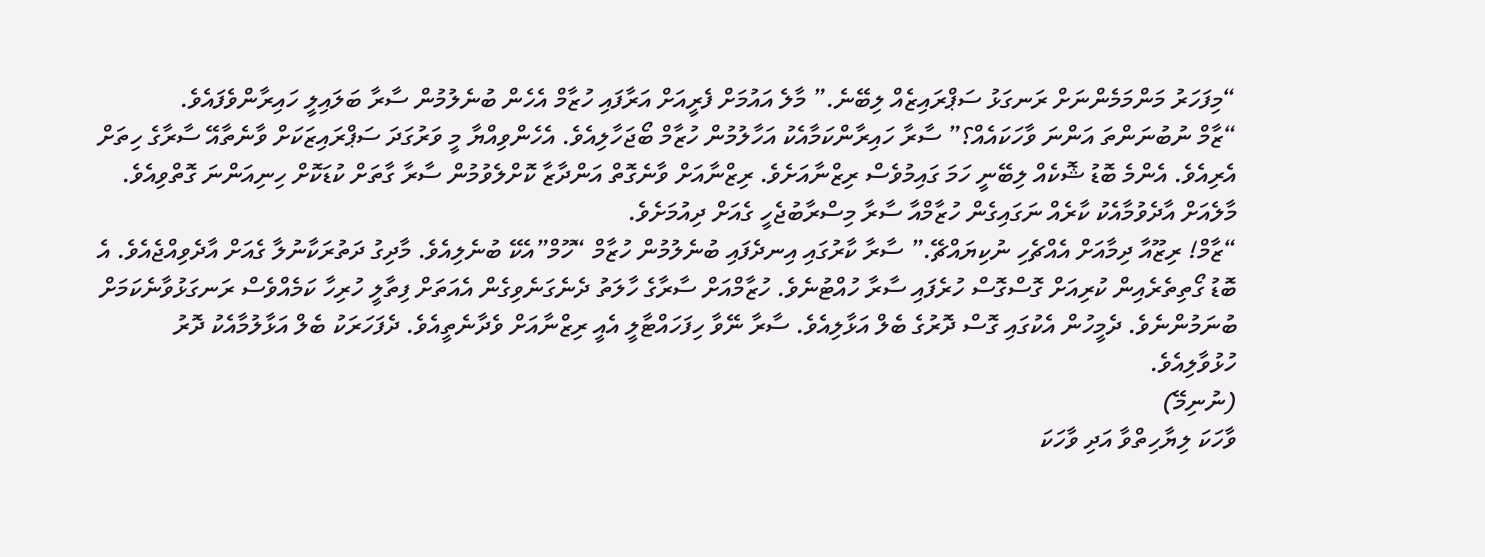“މިފަހަރު މަންމަމެންނަށް ރަނގަޅު ސަޕްރައިޒެއް ލިބޭނެ.” މާލެ އައުމަށް ފެރީއަށް އަރާފައި ހުޒާމް އެހެން ބުނެލުމުން ސާރާ ބަލައިލީ ހައިރާންވެފައެވެ.
“ޒާމް ނުބުނަންތަ އަންނަ ވާހަކައެއް؟” ސާރާ ހައިރާންކަމާއެކު އަހާލުމުން ހުޒާމް ބޯޖަހާލިއެވެ. އެހެންވިއްޔާ މީ ވަރުގަދަ ސަޕްރައިޒަކަށް ވާނެތާއޭ ސާރާގެ ހިތަށް އެރިއެވެ. އެންމެ ބޮޑު ޝޮކެއް ލިބޭނީ ހަމަ ގައިމުވެސް ރިޒްނާއަށެވެ. ރިޒްނާއަށް ވާނެގޮތް އަންދާޒާ ކޮށްލެވުމުން ސާރާ ގާތަށް ކުޑަކޮށް ހިނިއަންނަ ގޮތްވިއެވެ. މާލެއަށް އާދެވުމާއެކު ކާރެއް ނަގައިގެން ހުޒާމްއާ ސާރާ މިސްރާބުޖެހީ ގެއަށް ދިއުމަށެވެ.
“ޒާމް! ރިޒޫއާ ދިމާއަށް އެއްޗެހި ނުކިޔައްޗޭ.” ސާރާ ކާރުގައި އިނދެފައި ބުނެލުމުން ހުޒާމް “ހޫމް”އެކޭ ބުނެލިއެވެ. މާދިގު ދަތުރަކާނުލާ ގެއަށް އާދެވިއްޖެއެވެ. އެ ބޮޑު ގޯތިތެރެއިން ކުރިއަށް ގޮސްގޮސް ހުރެފައި ސާރާ ހުއްޓުނެވެ. ހުޒާމްއަށް ސާރާގެ ހާލަތު ދެނެގަނެވިގެން އެއަތަށް ފިތާލީ ހުރިހާ ކަމެއްވެސް ރަނގަޅުވާނެކަމަށް ބުނަމުންނެވެ. ދެމީހުން އެކުގައި ގޮސް ދޮރުގެ ބެލް އަޅާލިއެވެ. ސާރާ ނޭވާ ހިފަހައްޓާލީ އެއީ ރިޒްނާއަށް ވެދާނެތީއެވެ. ދެފަހަރަކު ބެލް އަޅާލުމާއެކު ދޮރު ހުޅުވާލިއެވެ.
(ނުނިމޭ)
ވާހަކަ ލިޔާހިތްވާ އަދި ވާހަކަ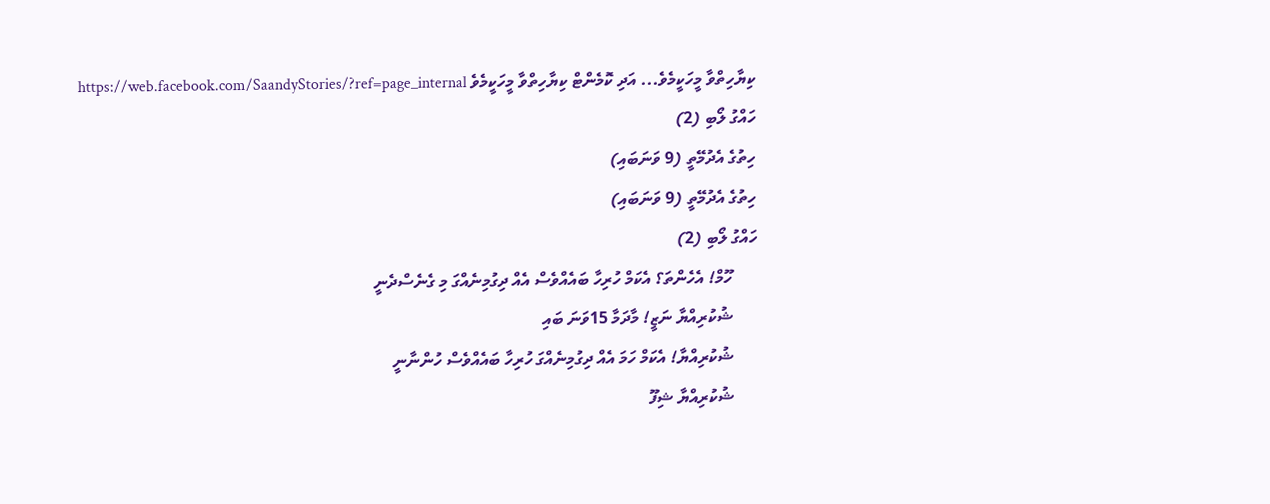ކިޔާހިތްވާ މީހަކީމެވެ... އަދި ކޮމެންޓް ކިޔާހިތްވާ މީހަކީމެވެ https://web.facebook.com/SaandyStories/?ref=page_internal
ހައްގު ލޯބި (2)
ހިތުގެ އެދުމޭތީ (9 ވަނަބައި)
ހިތުގެ އެދުމޭތީ (9 ވަނަބައި)
ހައްގު ލޯބި (2)
      ހޫމް! އެހެންތަ؟ އެކަމް ހުރިހާ ބައެއްވެސް އެއް ދިގުމިނެއްގަ މި ގެނެސްދެނީ
      ޝުކުރިއްޔާ ނަޒީ! މާދަމާ 15ވަނަ ބައި
      ޝުކުރިއްޔާ! އެކަމް ހަމަ އެއް ދިގުމިނެއްގަ ހުރިހާ ބައެއްވެސް ހުންނާނީ
      ޝުކުރިއްޔާ ޝިފޫ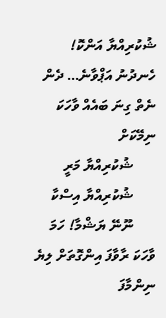ޝުކުރިއްޔާ އަންކޮ! ހެނދުނު އަޕްވާނެ… ދެން ނެތް ގިނަ ބައެއް ވާހަކަ ނިމޭކަށް
      ޝުކުރިއްޔާ މަރީ
      ޝުކުރިއްޔާ އިސްކާ
      ނޫނޭ ޔަޝްމާ! ހަމަ ވާހަކަ ރާވާފަ އިންގޮތަށް ލިޔެ ނިންމާފަ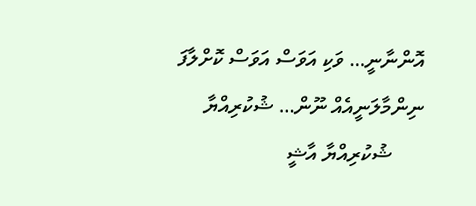އޮންނާނީ… ވަކި އަވަސް އަވަސް ކޮށްލާފަ ނިންމާލަނީއެއް ނޫން… ޝުކުރިއްޔާ
      ޝުކުރިއްޔާ އާޝީ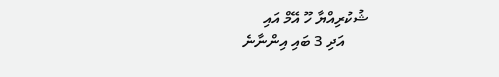ޝުކުރިއްޔާ ހޫ އޭމް އައި
      އަދި 3 ބައި އިންނާނެ